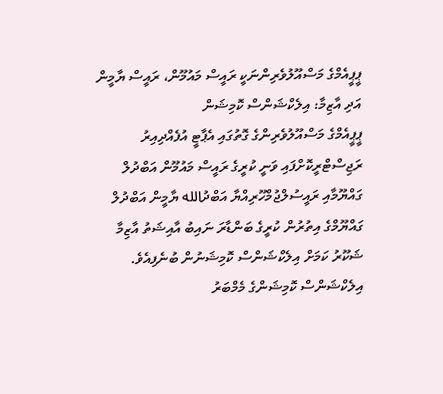ޕީޕީއެމްގެ މަސްއޫލުވެރިންނަކީ ރައީސް މައުމޫން، ރައީސް ޔާމީން އަދި އާޒިމާ: އިލެކްޝަންސް ކޮމިޝަން
ޕީޕީއެމްގެ މަސްއޫލުވެރިންގެ ގޮތުގައި އެޕާޓީ އުފެއްދިއިރު ރަޖިސްޓްރީކޮށްފައި ވަނީ ކުރީގެ ރައީސް މައުމޫން އަބްދުލް ގައްޔޫމާއި ރައީސުލްޖުމްހޫރިއްޔާ އަބްދުالله ޔާމީން އަބްދުލް ގައްޔޫމްގެ އިތުރުން ކުރީގެ ބަންޑާރަ ނައިބު އާއިޝަތު އާޒިމާ ޝަކޫރު ކަމަށް އިލެކްޝަންސް ކޮމިޝަނުން ބުނެފިއެވެ. އިލެކްޝަންސް ކޮމިޝަންގެ މެމްބަރު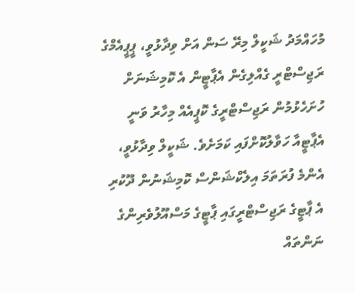މުހައްމަދު ޝަކީލް މިރޭ ސަން އަށް ވިދާޅުވީ، ޕީޕީއެމްގެ ރަޖިސްޓްރީ ގެއްލިގެން އެޕާޓީން އެ ކޮމިޝަނަށް ހުށަހެޅުމުން ރަޖިސްޓްރީގެ ކޮޕީއެއް މިހާރު ވަނީ އެޕާޓީއާ ހަވާލުކޮށްފައި ކަމަށެވެ. ޝަކީލް ވިދާޅުވީ، އެންމެ ފުރަތަމަ އިލެކްޝަންސް ކޮމިޝަނުން ދޫކުރި އެ ޕާޓީގެ ރަޖިސްޓްރީގައި ޕާޓީގެ މަސްއޫލުވެރިންގެ ނަންތައް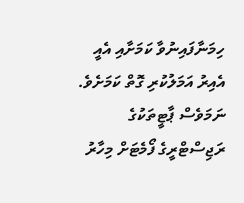ހިމަނާފައިނުވާ ކަމަށާއި އެއީ އެއިރު އަމަލުކުރި ގޮތް ކަމަށެވެ. ނަމަވެސް ޕާޓީތަކުގެ ރަޖިސްޓްރީގެ ފޯމެޓަށް މިހާރު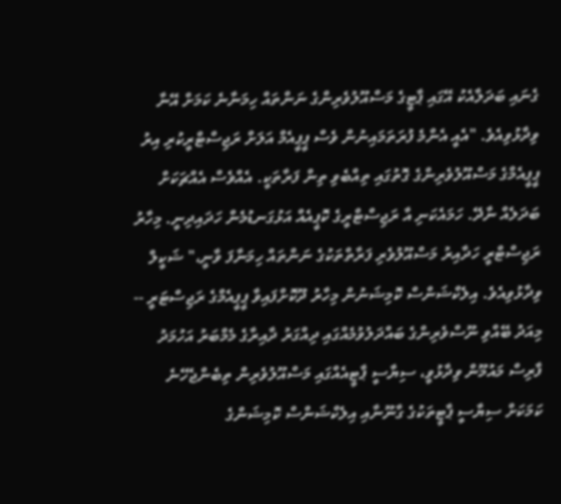ގެނައި ބަދަލާއެކު އޭގައި ޕާޓީގެ މަސްއޫލުވެރިންގެ ނަންތައް ހިމަނާނެ ކަމަށް އޭނާ ވިދާޅުވިއެވެ. "އެއީ އެންމެ ފުރަތަމައިނުން ވެސް ޕީޕީއެމް އަލަށް ރަޖިސްޓްރީކުރި އިރު ޕީޕީއެމްގެ މަސްއޫލުވެރިންގެ ގޮތުގައި ތިއްބެވި ތިން ފަރާތަކީ. އެއްވެސް އެއްޗަކަށް ބަދަލެއް ނާދޭ. ހަމައެކަނި އާ ރަޖިސްޓްރީގެ ކޮޕީއެއް އަޅުގަނޑުމެން ހަދައިދިނީ. މިހާރު ރަޖިސްޓްރީ ހަދާއިރު މަސްއޫލުވެރި ފަރާތްތަކުގެ ނަންތައް ހިމަނާފަ ވާނީ،" ޝަކީލް ވިދާޅުވިއެވެ. އިލެކްޝަންސް ކޮމިޝަނުން މިހާރު ދޫކޮށްފައިވާ ޕީޕީއެމްގެ ރަޖިސްޓަރީ -- މިއަދު ބޭއްވި ނޫސްވެރިންގެ ބައްދަލުވުމެއްގައި ދިއްގަރު ދާއިރާގެ މެމްބަރު އަހުމަދު ފާރިސް މައުމޫން ވިދާޅުވީ، ސިޔާސީ ޕާޓީއެއްގައި މަސްއޫލުވެރިން ތިބެންޖެހޭނެ ކަމަކަށް ސިޔާސީ ޕާޓީތަކުގެ ގާނޫނާއި އިލެކްޝަންސް ކޮމިޝަންގެ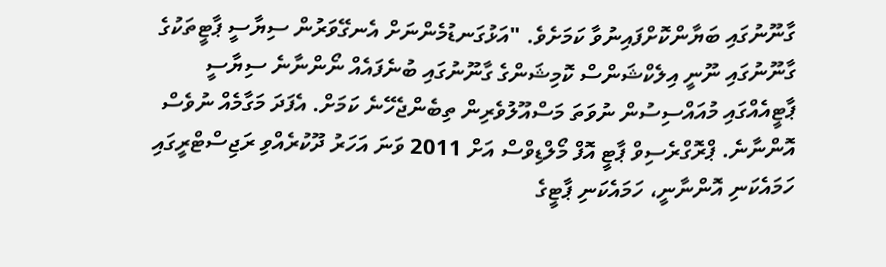ގާނޫނުގައި ބަޔާންކޮށްފައިނުވާ ކަމަށެވެ. "އަޅުގަނޑުމެންނަށް އެނގޭވަރުން ސިޔާސީ ޕާޓީތަކުގެ ގާނޫނުގައި ނޫނީ އިލެކްޝަންސް ކޮމިޝަންގެ ގާނޫނުގައި ބުނެފައެއް ނޯންނާނެ ސިޔާސީ ޕާޓީއެއްގައި މުއައްސިސުން ނުވަތަ މަސްއޫލުވެރިން ތިބެންޖެހޭނެ ކަމަށް. އެފަދަ މަގާމެއް ނުވެސް އޮންނާނެ. ޕްރޮގްރެސިވް ޕާޓީ އޮފް މޯލްޑިވްސް އަށް 2011 ވަނަ އަހަރު ދޫކުރެއްވި ރަޖިސްޓްރީގައި ހަމައެކަނި އޮންނާނީ، ހަމައެކަނި ޕާޓީގެ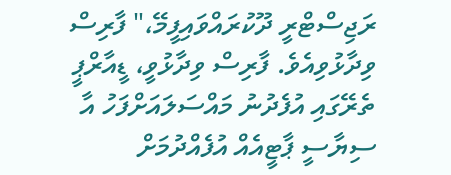ރަޖިސްޓްރީ ދޫކުރައްވައިފީމޭ،" ފާރިސް ވިދާޅުވިއެވެ. ފާރިސް ވިދާޅުވީ، ޑީއާރްޕީ ތެރޭގައި އުފެދުނު މައްސަލައަށްފަހު އާ ސިޔާސީ ޕާޓީއެއް އުފެއްދުމަށް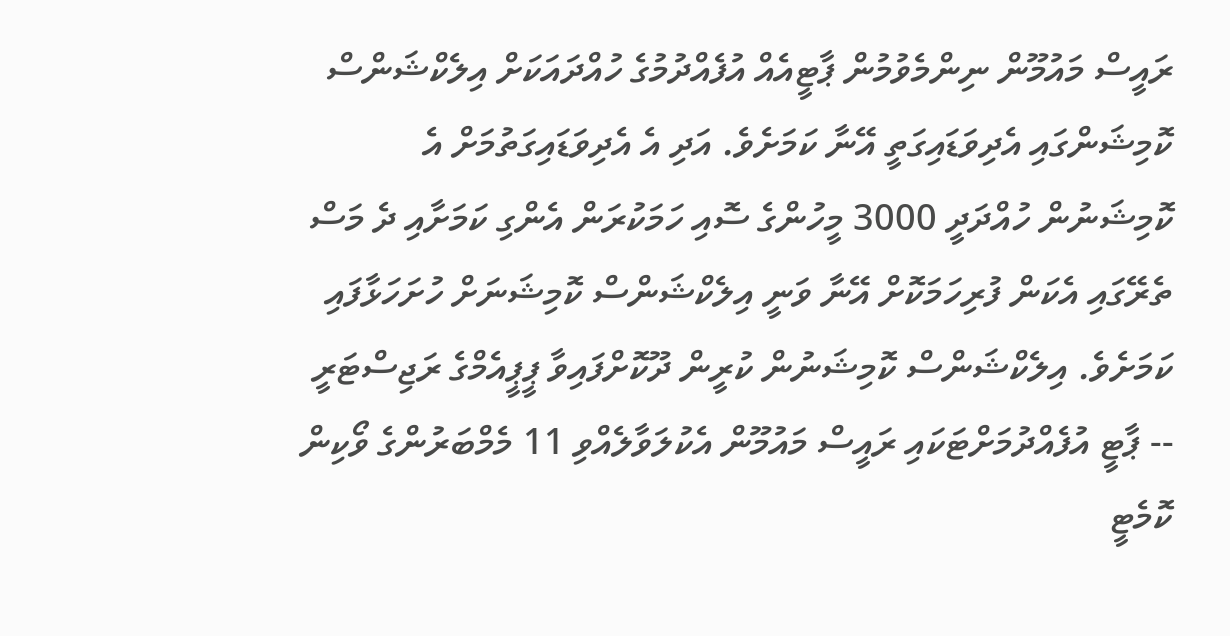ރައީސް މައުމޫން ނިންމެވުމުން ޕާޓީއެއް އުފެއްދުމުގެ ހުއްދައަކަށް އިލެކްޝަންސް ކޮމިޝަންގައި އެދިވަޑައިގަތީ އޭނާ ކަމަށެވެ. އަދި އެ އެދިވަޑައިގަތުމަށް އެ ކޮމިޝަނުން ހުއްދަދީ 3000 މީހުންގެ ސޮއި ހަމަކުރަން އެންގި ކަމަށާއި ދެ މަސް ތެރޭގައި އެކަން ފުރިހަމަކޮށް އޭނާ ވަނީ އިލެކްޝަންސް ކޮމިޝަނަށް ހުށަހަޅާފައި ކަމަށެވެ. އިލެކްޝަންސް ކޮމިޝަނުން ކުރީން ދޫކޮށްފައިވާ ޕީޕީއެމްގެ ރަޖިސްޓަރީ -- ޕާޓީ އުފެއްދުމަށްޓަކައި ރައީސް މައުމޫން އެކުލަވާލެއްވި 11 މެމްބަރުންގެ ވޯކިން ކޮމެޓީ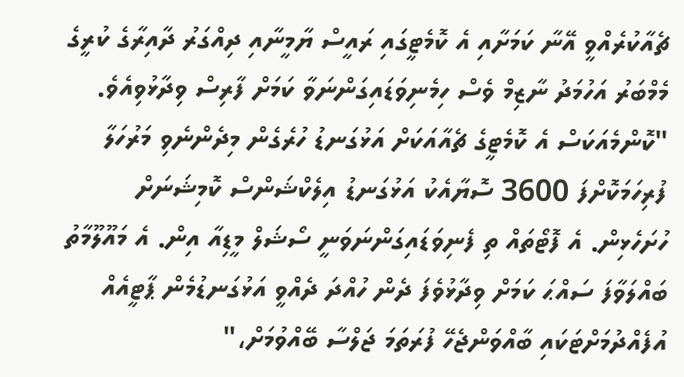ޗެއާކުރެއްވީ އޭނާ ކަމަށާއި އެ ކޮމެޓީގައި ރައީސް ޔާމީނާއި ދިއްގަރު ދާއިރާގެ ކުރީގެ މެމްބަރު އަހުމަދު ނާޒިމް ވެސް ހިމެނިވަޑައިގަންނަވާ ކަމަށް ފާރިސް ވިދާޅުވިއެވެ. "ކޮންމެއަކަސް އެ ކޮމެޓީގެ ޗެއާއަކަށް އަޅުގަނޑު ހުރެގެން މިދެންނެވި މަރުހަލާ ފުރިހަމަކޮށްފަ 3600 ސޮޔާއެކު އަޅުގަނޑު އިލެކްޝަންސް ކޮމިޝަނަށް ހުށަހެޅިން. އެ ފޮޓޯތައް ތި ފެނިވަޑައިގަންނަވަނީ ސޯޝަލް މީޑިއާ އިން. އެ މައޫލޫމާތު ބައްލަވާފަ ސައްޙަ ކަމަށް ވިދާޅުވެފަ ދެން ހުއްދަ ދެއްވީ އަޅުގަނޑުމެން ޕާޓީއެއް އުފެއްދުމަށްޓަކައި ބާއްވަންޖެހޭ ފުރަތަމަ ޖަލްސާ ބޭއްވުމަށް،"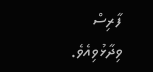ފާރިސް ވިދާޅުވިއެވެ.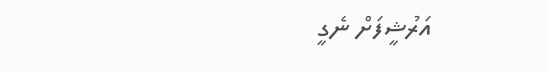އަރުޝީފަށް ނެގީ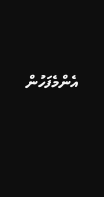އެންމެފަހުން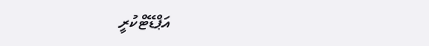އަޕްޑޭޓްކުރީ